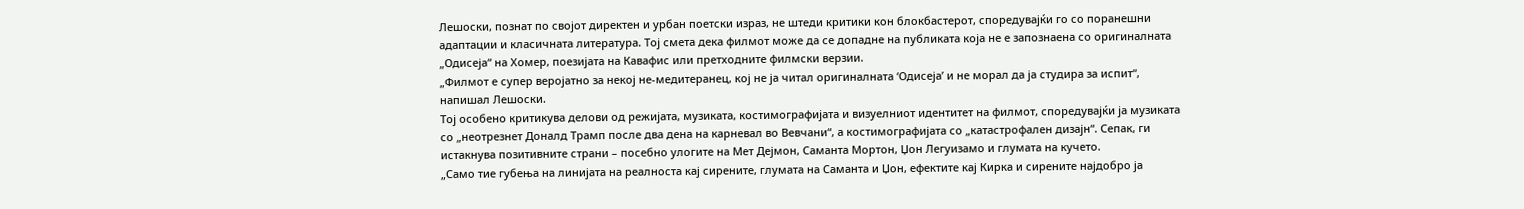Лешоски, познат по својот директен и урбан поетски израз, не штеди критики кон блокбастерот, споредувајќи го со поранешни адаптации и класичната литература. Тој смета дека филмот може да се допадне на публиката која не е запознаена со оригиналната „Одисеја“ на Хомер, поезијата на Кавафис или претходните филмски верзии.
„Филмот е супер веројатно за некој не-медитеранец, кој не ја читал оригиналната ‘Одисеја’ и не морал да ја студира за испит“, напишал Лешоски.
Тој особено критикува делови од режијата, музиката, костимографијата и визуелниот идентитет на филмот, споредувајќи ја музиката со „неотрезнет Доналд Трамп после два дена на карневал во Вевчани“, а костимографијата со „катастрофален дизајн“. Сепак, ги истакнува позитивните страни – посебно улогите на Мет Дејмон, Саманта Мортон, Џон Легуизамо и глумата на кучето.
„Само тие губења на линијата на реалноста кај сирените, глумата на Саманта и Џон, ефектите кај Кирка и сирените најдобро ја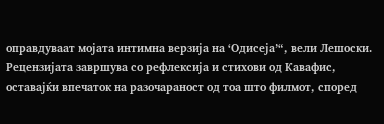оправдуваат мојата интимна верзија на ‘Одисеја’“, вели Лешоски.
Рецензијата завршува со рефлексија и стихови од Кавафис, оставајќи впечаток на разочараност од тоа што филмот, според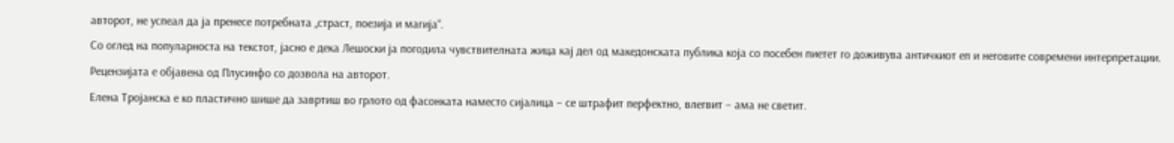авторот, не успеал да ја пренесе потребната „страст, поезија и магија“.
Со оглед на популарноста на текстот, јасно е дека Лешоски ја погодила чувствителната жица кај дел од македонската публика која со посебен пиетет го доживува античкиот еп и неговите современи интерпретации.
Рецензијата е објавена од Плусинфо со дозвола на авторот.
Елена Тројанска е ко пластично шише да завртиш во грлото од фасонката наместо сијалица – се штрафит перфектно, влегвит – ама не светит.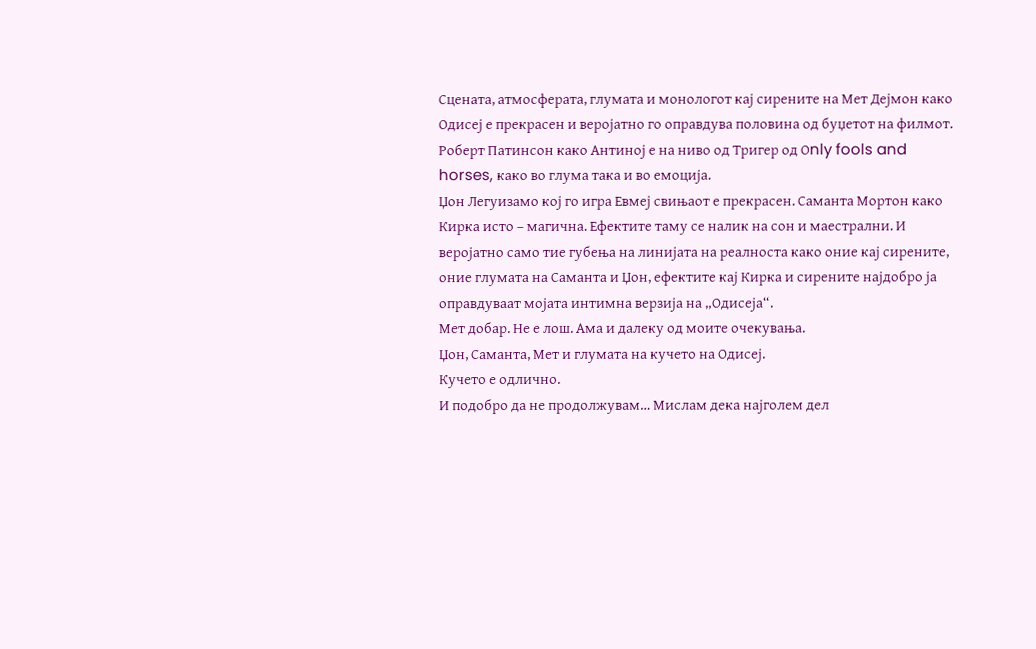Сцената, атмосферата, глумата и монологот кај сирените на Мет Дејмон како Одисеј е прекрасен и веројатно го оправдува половина од буџетот на филмот.
Роберт Патинсон како Антиној е на ниво од Тригер од Оnly fools and horses, како во глума така и во емоција.
Џон Легуизамо кој го игра Евмеј свињаот е прекрасен. Саманта Мортон како Кирка исто – магична. Ефектите таму се налик на сон и маестрални. И веројатно само тие губења на линијата на реалноста како оние кај сирените, оние глумата на Саманта и Џон, ефектите кај Кирка и сирените најдобро ја оправдуваат мојата интимна верзија на „Одисеја“.
Мет добар. Не е лош. Ама и далеку од моите очекувања.
Џон, Саманта, Мет и глумата на кучето на Одисеј.
Кучето е одлично.
И подобро да не продолжувам… Мислам дека најголем дел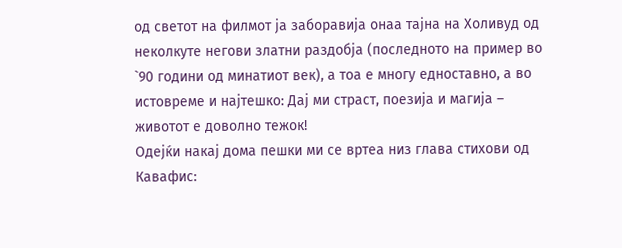од светот на филмот ја заборавија онаа тајна на Холивуд од неколкуте негови златни раздобја (последното на пример во `90 години од минатиот век), а тоа е многу едноставно, а во истовреме и најтешко: Дај ми страст, поезија и магија – животот е доволно тежок!
Одејќи накај дома пешки ми се вртеа низ глава стихови од Кавафис: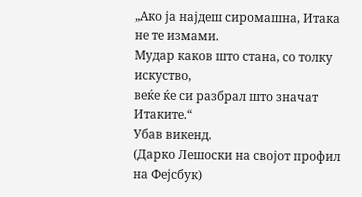„Ако ја најдеш сиромашна, Итака не те измами.
Мудар каков што стана, со толку искуство,
веќе ќе си разбрал што значат Итаките.“
Убав викенд.
(Дарко Лешоски на својот профил на Фејсбук)